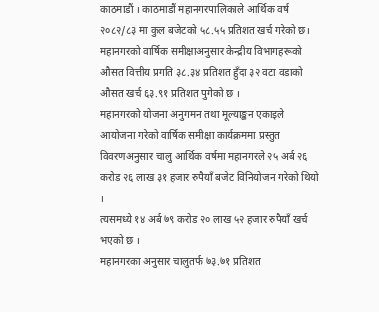काठमाडौं । काठमाडौं महानगरपालिकाले आर्थिक वर्ष २०८२/८३ मा कुल बजेटको ५८.५५ प्रतिशत खर्च गरेको छ।
महानगरको वार्षिक समीक्षाअनुसार केन्द्रीय विभागहरूको औसत वित्तीय प्रगति ३८.३४ प्रतिशत हुँदा ३२ वटा वडाको औसत खर्च ६३.९१ प्रतिशत पुगेको छ ।
महानगरको योजना अनुगमन तथा मूल्याङ्कन एकाइले आयोजना गरेको वार्षिक समीक्षा कार्यक्रममा प्रस्तुत विवरणअनुसार चालु आर्थिक वर्षमा महानगरले २५ अर्ब २६ करोड २६ लाख ३१ हजार रुपैयाँ बजेट विनियोजन गरेको थियो ।
त्यसमध्ये १४ अर्ब ७९ करोड २० लाख ५२ हजार रुपैयाँ खर्च भएको छ ।
महानगरका अनुसार चालुतर्फ ७३.७१ प्रतिशत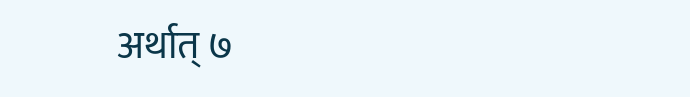अर्थात् ७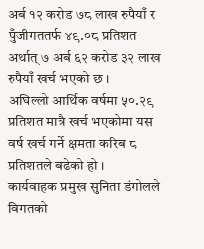अर्ब १२ करोड ७८ लाख रुपैयाँ र पुँजीगततर्फ ४९.०८ प्रतिशत अर्थात् ७ अर्ब ६२ करोड ३२ लाख रुपैयाँ खर्च भएको छ ।
अघिल्लो आर्थिक वर्षमा ५०.२९ प्रतिशत मात्रै खर्च भएकोमा यस वर्ष खर्च गर्ने क्षमता करिब ८ प्रतिशतले बढेको हो ।
कार्यवाहक प्रमुख सुनिता डंगोलले विगतको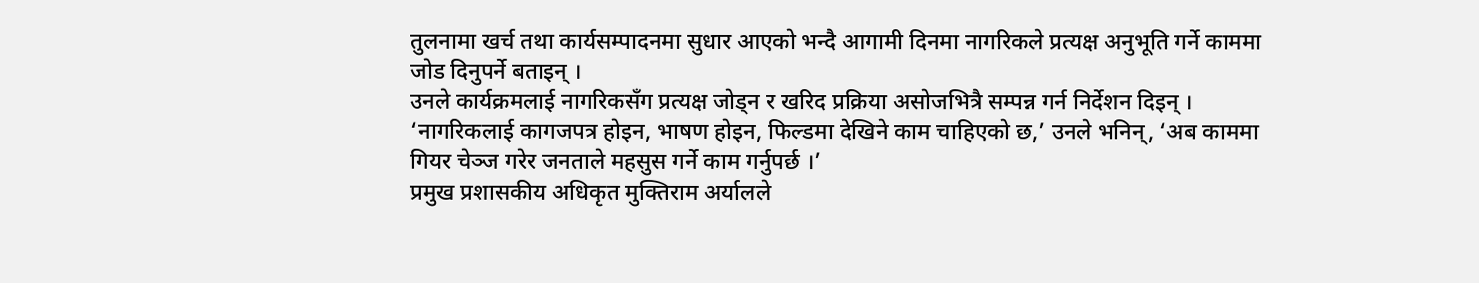तुलनामा खर्च तथा कार्यसम्पादनमा सुधार आएको भन्दै आगामी दिनमा नागरिकले प्रत्यक्ष अनुभूति गर्ने काममा जोड दिनुपर्ने बताइन् ।
उनले कार्यक्रमलाई नागरिकसँग प्रत्यक्ष जोड्न र खरिद प्रक्रिया असोजभित्रै सम्पन्न गर्न निर्देशन दिइन् ।
‘नागरिकलाई कागजपत्र होइन, भाषण होइन, फिल्डमा देखिने काम चाहिएको छ,’ उनले भनिन्, ‘अब काममा गियर चेञ्ज गरेर जनताले महसुस गर्ने काम गर्नुपर्छ ।’
प्रमुख प्रशासकीय अधिकृत मुक्तिराम अर्यालले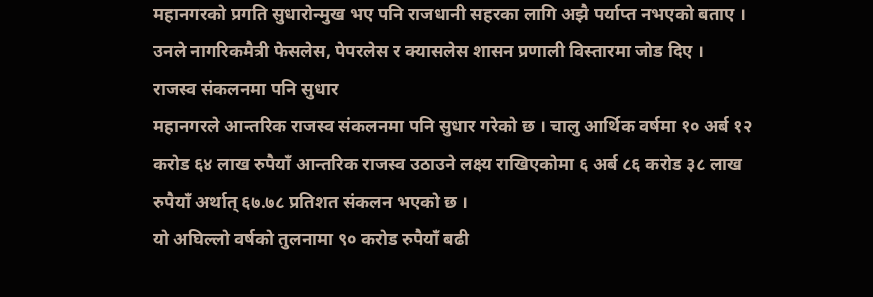महानगरको प्रगति सुधारोन्मुख भए पनि राजधानी सहरका लागि अझै पर्याप्त नभएको बताए ।
उनले नागरिकमैत्री फेसलेस, पेपरलेस र क्यासलेस शासन प्रणाली विस्तारमा जोड दिए ।
राजस्व संकलनमा पनि सुधार
महानगरले आन्तरिक राजस्व संकलनमा पनि सुधार गरेको छ । चालु आर्थिक वर्षमा १० अर्ब १२ करोड ६४ लाख रुपैयाँ आन्तरिक राजस्व उठाउने लक्ष्य राखिएकोमा ६ अर्ब ८६ करोड ३८ लाख रुपैयाँ अर्थात् ६७.७८ प्रतिशत संकलन भएको छ ।
यो अघिल्लो वर्षको तुलनामा ९० करोड रुपैयाँ बढी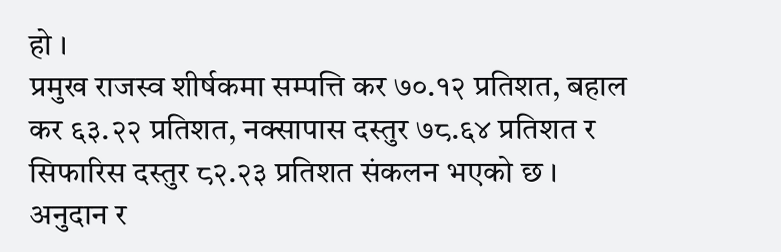हो ।
प्रमुख राजस्व शीर्षकमा सम्पत्ति कर ७०.१२ प्रतिशत, बहाल कर ६३.२२ प्रतिशत, नक्सापास दस्तुर ७८.६४ प्रतिशत र सिफारिस दस्तुर ८२.२३ प्रतिशत संकलन भएको छ ।
अनुदान र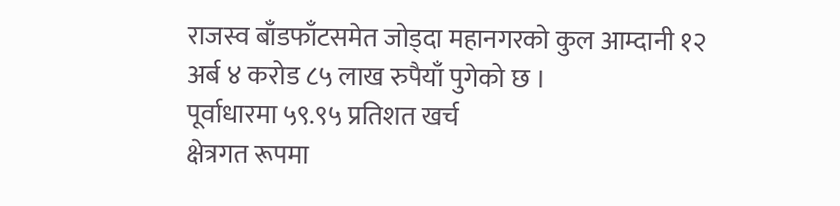राजस्व बाँडफाँटसमेत जोड्दा महानगरको कुल आम्दानी १२ अर्ब ४ करोड ८५ लाख रुपैयाँ पुगेको छ ।
पूर्वाधारमा ५९.९५ प्रतिशत खर्च
क्षेत्रगत रूपमा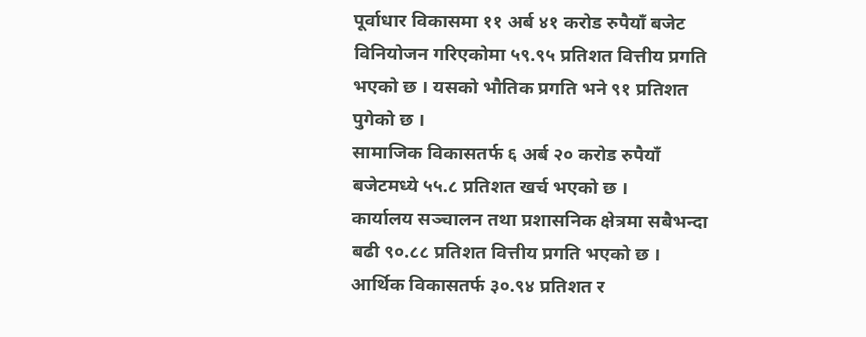पूर्वाधार विकासमा ११ अर्ब ४१ करोड रुपैयाँ बजेट विनियोजन गरिएकोमा ५९.९५ प्रतिशत वित्तीय प्रगति भएको छ । यसको भौतिक प्रगति भने ९१ प्रतिशत पुगेको छ ।
सामाजिक विकासतर्फ ६ अर्ब २० करोड रुपैयाँ बजेटमध्ये ५५.८ प्रतिशत खर्च भएको छ ।
कार्यालय सञ्चालन तथा प्रशासनिक क्षेत्रमा सबैभन्दा बढी ९०.८८ प्रतिशत वित्तीय प्रगति भएको छ ।
आर्थिक विकासतर्फ ३०.९४ प्रतिशत र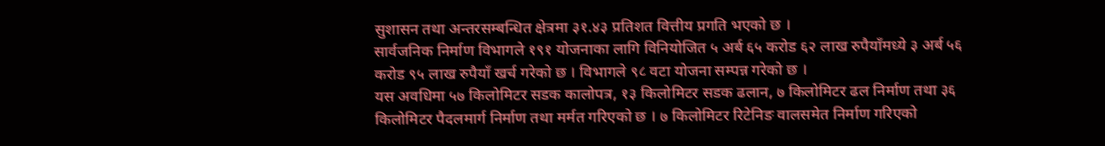सुशासन तथा अन्तरसम्बन्धित क्षेत्रमा ३१.४३ प्रतिशत वित्तीय प्रगति भएको छ ।
सार्वजनिक निर्माण विभागले १९१ योजनाका लागि विनियोजित ५ अर्ब ६५ करोड ६२ लाख रुपैयाँमध्ये ३ अर्ब ५६ करोड ९५ लाख रुपैयाँ खर्च गरेको छ । विभागले ९८ वटा योजना सम्पन्न गरेको छ ।
यस अवधिमा ५७ किलोमिटर सडक कालोपत्र, १३ किलोमिटर सडक ढलान, ७ किलोमिटर ढल निर्माण तथा ३६ किलोमिटर पैदलमार्ग निर्माण तथा मर्मत गरिएको छ । ७ किलोमिटर रिटेनिङ वालसमेत निर्माण गरिएको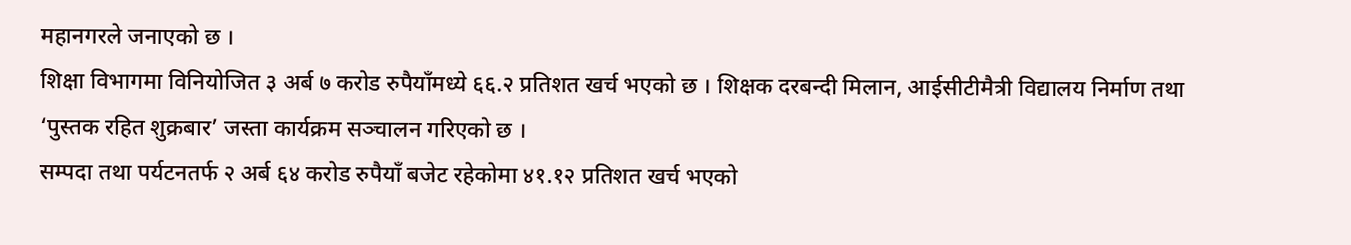महानगरले जनाएको छ ।
शिक्षा विभागमा विनियोजित ३ अर्ब ७ करोड रुपैयाँमध्ये ६६.२ प्रतिशत खर्च भएको छ । शिक्षक दरबन्दी मिलान, आईसीटीमैत्री विद्यालय निर्माण तथा ‘पुस्तक रहित शुक्रबार’ जस्ता कार्यक्रम सञ्चालन गरिएको छ ।
सम्पदा तथा पर्यटनतर्फ २ अर्ब ६४ करोड रुपैयाँ बजेट रहेकोमा ४१.१२ प्रतिशत खर्च भएको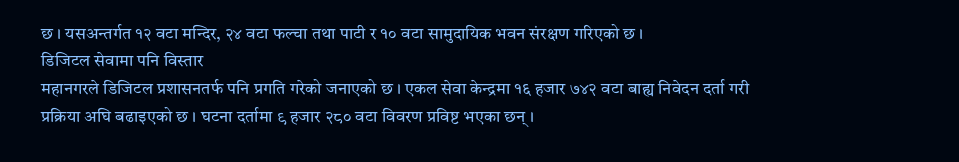छ । यसअन्तर्गत १२ वटा मन्दिर, २४ वटा फल्चा तथा पाटी र १० वटा सामुदायिक भवन संरक्षण गरिएको छ ।
डिजिटल सेवामा पनि विस्तार
महानगरले डिजिटल प्रशासनतर्फ पनि प्रगति गरेको जनाएको छ । एकल सेवा केन्द्रमा १६ हजार ७४२ वटा बाह्य निवेदन दर्ता गरी प्रक्रिया अघि बढाइएको छ । घटना दर्तामा ९ हजार २८० वटा विवरण प्रविष्ट भएका छन् ।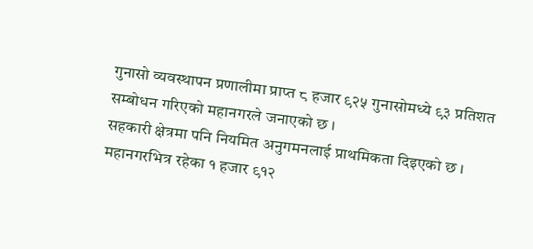गुनासो व्यवस्थापन प्रणालीमा प्राप्त ८ हजार ९२५ गुनासोमध्ये ९३ प्रतिशत सम्बोधन गरिएको महानगरले जनाएको छ ।
सहकारी क्षेत्रमा पनि नियमित अनुगमनलाई प्राथमिकता दिइएको छ ।
महानगरभित्र रहेका १ हजार ९१२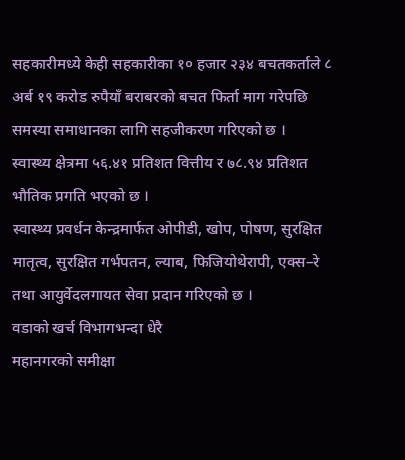सहकारीमध्ये केही सहकारीका १० हजार २३४ बचतकर्ताले ८ अर्ब १९ करोड रुपैयाँ बराबरको बचत फिर्ता माग गरेपछि समस्या समाधानका लागि सहजीकरण गरिएको छ ।
स्वास्थ्य क्षेत्रमा ५६.४१ प्रतिशत वित्तीय र ७८.९४ प्रतिशत भौतिक प्रगति भएको छ ।
स्वास्थ्य प्रवर्धन केन्द्रमार्फत ओपीडी, खोप, पोषण, सुरक्षित मातृत्व, सुरक्षित गर्भपतन, ल्याब, फिजियोथेरापी, एक्स–रे तथा आयुर्वेदलगायत सेवा प्रदान गरिएको छ ।
वडाको खर्च विभागभन्दा धेरै
महानगरको समीक्षा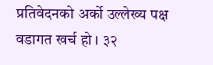प्रतिवेदनको अर्को उल्लेख्य पक्ष वडागत खर्च हो । ३२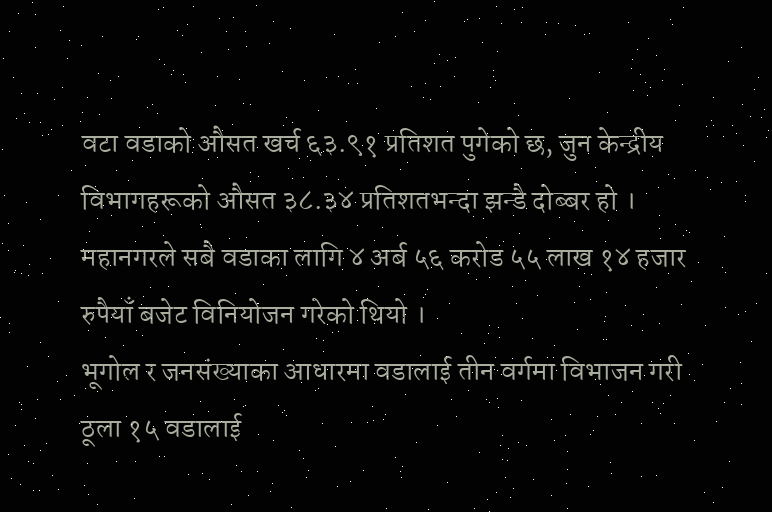वटा वडाको औसत खर्च ६३.९१ प्रतिशत पुगेको छ, जुन केन्द्रीय विभागहरूको औसत ३८.३४ प्रतिशतभन्दा झन्डै दोब्बर हो ।
महानगरले सबै वडाका लागि ४ अर्ब ५६ करोड ५५ लाख १४ हजार रुपैयाँ बजेट विनियोजन गरेको थियो ।
भूगोल र जनसंख्याका आधारमा वडालाई तीन वर्गमा विभाजन गरी ठूला १५ वडालाई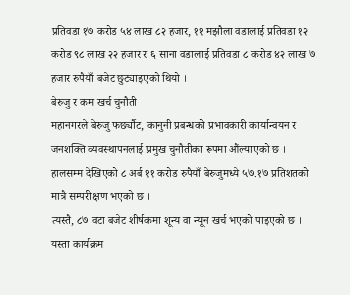प्रतिवडा १७ करोड ५४ लाख ८२ हजार, ११ मझौला वडालाई प्रतिवडा १२ करोड ९८ लाख २२ हजार र ६ साना वडालाई प्रतिवडा ८ करोड ४२ लाख ७ हजार रुपैयाँ बजेट छुट्याइएको थियो ।
बेरुजु र कम खर्च चुनौती
महानगरले बेरुजु फर्छ्यौट, कानुनी प्रबन्धको प्रभावकारी कार्यान्वयन र जनशक्ति व्यवस्थापनलाई प्रमुख चुनौतीका रूपमा औंल्याएको छ ।
हालसम्म देखिएको ८ अर्ब ११ करोड रुपैयाँ बेरुजुमध्ये ५७.१७ प्रतिशतको मात्रै सम्परीक्षण भएको छ ।
त्यस्तै, ८७ वटा बजेट शीर्षकमा शून्य वा न्यून खर्च भएको पाइएको छ । यस्ता कार्यक्रम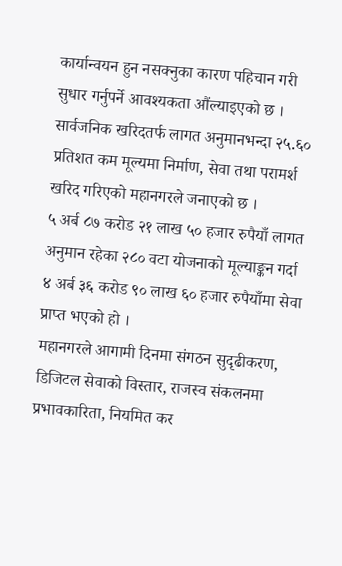कार्यान्वयन हुन नसक्नुका कारण पहिचान गरी सुधार गर्नुपर्ने आवश्यकता औंल्याइएको छ ।
सार्वजनिक खरिदतर्फ लागत अनुमानभन्दा २५.६० प्रतिशत कम मूल्यमा निर्माण, सेवा तथा परामर्श खरिद गरिएको महानगरले जनाएको छ ।
५ अर्ब ८७ करोड २१ लाख ५० हजार रुपैयाँ लागत अनुमान रहेका २८० वटा योजनाको मूल्याङ्कन गर्दा ४ अर्ब ३६ करोड ९० लाख ६० हजार रुपैयाँमा सेवा प्राप्त भएको हो ।
महानगरले आगामी दिनमा संगठन सुदृढीकरण, डिजिटल सेवाको विस्तार, राजस्व संकलनमा प्रभावकारिता, नियमित कर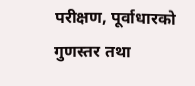परीक्षण, पूर्वाधारको गुणस्तर तथा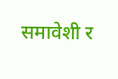समावेशी र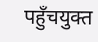पहुँचयुक्त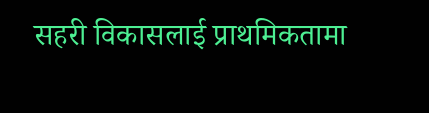सहरी विकासलाई प्राथमिकतामा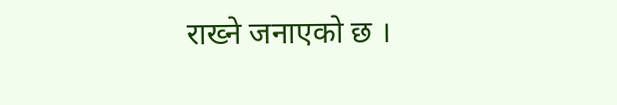राख्ने जनाएको छ ।